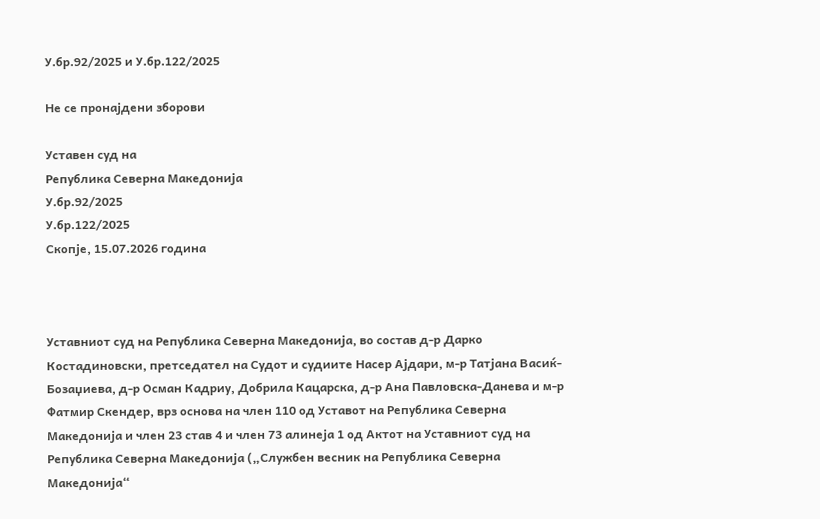У.бр.92/2025 и У.бр.122/2025

Не се пронајдени зборови

Уставен суд на
Република Северна Македонија
У.бр.92/2025
У.бр.122/2025
Скопје, 15.07.2026 година



Уставниот суд на Република Северна Македонија, во состав д-р Дарко Костадиновски, претседател на Судот и судиите Насер Ајдари, м-р Татјана Васиќ-Бозаџиева, д-р Осман Кадриу, Добрила Кацарска, д-р Ана Павловска-Данева и м-р Фатмир Скендер, врз основа на член 110 од Уставот на Република Северна Македонија и член 23 став 4 и член 73 алинеја 1 од Актот на Уставниот суд на Република Северна Македонија („Службен весник на Република Северна Македонија“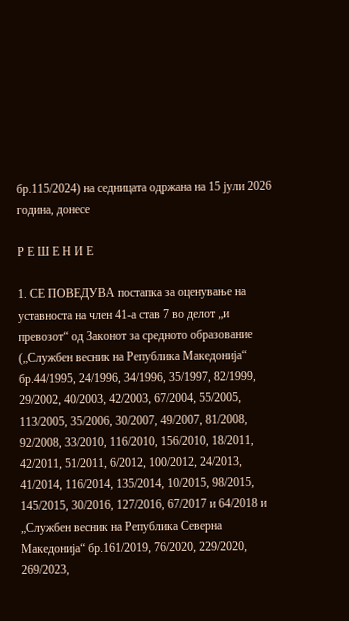бр.115/2024) на седницата одржана на 15 јули 2026 година, донесе

Р Е Ш Е Н И Е

1. СЕ ПОВЕДУВА постапка за оценување на уставноста на член 41-а став 7 во делот „и превозот“ од Законот за средното образование („Службен весник на Република Македонија“ бр.44/1995, 24/1996, 34/1996, 35/1997, 82/1999, 29/2002, 40/2003, 42/2003, 67/2004, 55/2005, 113/2005, 35/2006, 30/2007, 49/2007, 81/2008, 92/2008, 33/2010, 116/2010, 156/2010, 18/2011, 42/2011, 51/2011, 6/2012, 100/2012, 24/2013, 41/2014, 116/2014, 135/2014, 10/2015, 98/2015, 145/2015, 30/2016, 127/2016, 67/2017 и 64/2018 и „Службен весник на Република Северна Македонија“ бр.161/2019, 76/2020, 229/2020, 269/2023,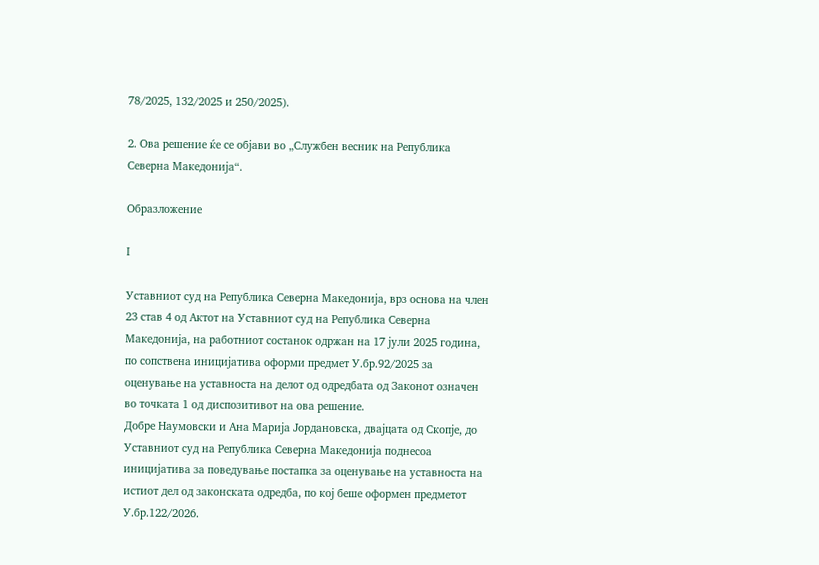78/2025, 132/2025 и 250/2025).

2. Ова решение ќе се објави во „Службен весник на Република Северна Македонија“.

Образложение

I

Уставниот суд на Република Северна Македонија, врз основа на член 23 став 4 од Актот на Уставниот суд на Република Северна Македонија, на работниот состанок одржан на 17 јули 2025 година, по сопствена иницијатива оформи предмет У.бр.92/2025 за оценување на уставноста на делот од одредбата од Законот означен во точката 1 од диспозитивот на ова решение.
Добре Наумовски и Ана Марија Јордановска, двајцата од Скопје, до Уставниот суд на Република Северна Македонија поднесоа иницијатива за поведување постапка за оценување на уставноста на истиот дел од законската одредба, по кој беше оформен предметот У.бр.122/2026.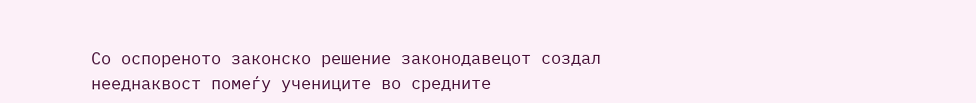Со оспореното законско решение законодавецот создал нееднаквост помеѓу учениците во средните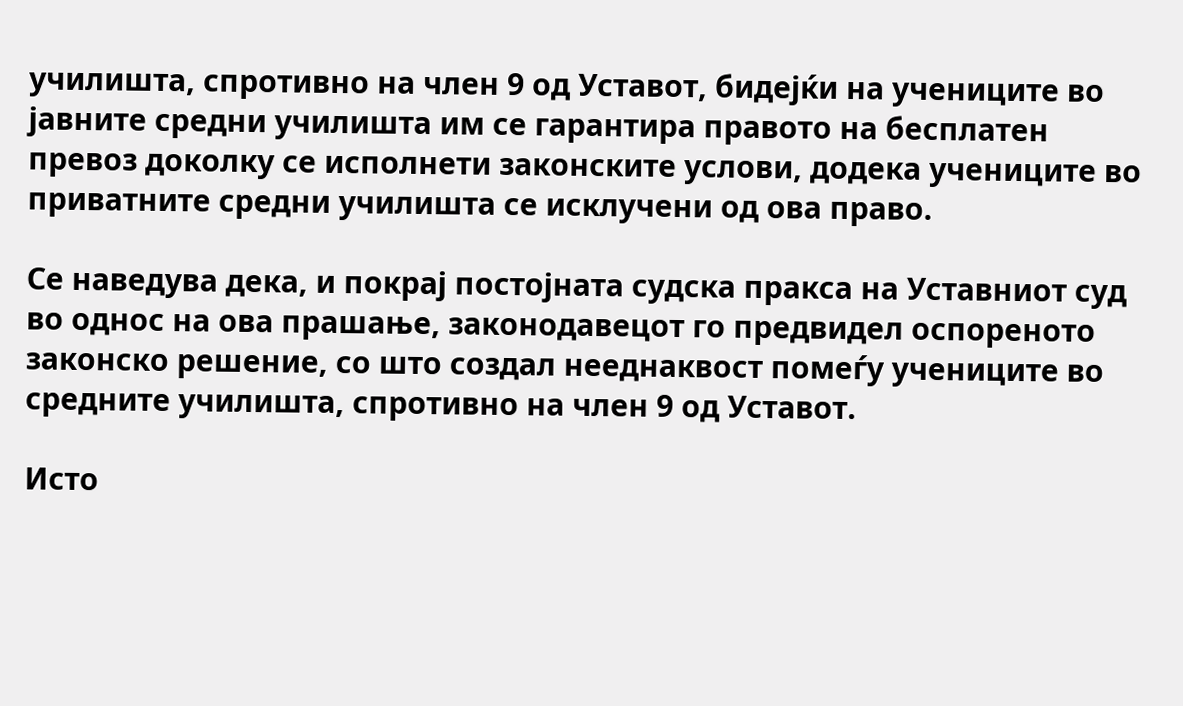училишта, спротивно на член 9 од Уставот, бидејќи на учениците во јавните средни училишта им се гарантира правото на бесплатен превоз доколку се исполнети законските услови, додека учениците во приватните средни училишта се исклучени од ова право.

Се наведува дека, и покрај постојната судска пракса на Уставниот суд во однос на ова прашање, законодавецот го предвидел оспореното законско решение, со што создал нееднаквост помеѓу учениците во средните училишта, спротивно на член 9 од Уставот.

Исто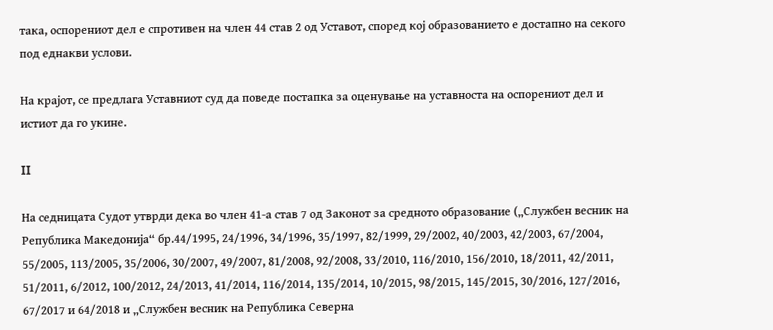така, оспорениот дел е спротивен на член 44 став 2 од Уставот, според кој образованието е достапно на секого под еднакви услови.

На крајот, се предлага Уставниот суд да поведе постапка за оценување на уставноста на оспорениот дел и истиот да го укине.

II

На седницата Судот утврди дека во член 41-а став 7 од Законот за средното образование („Службен весник на Република Македонија“ бр.44/1995, 24/1996, 34/1996, 35/1997, 82/1999, 29/2002, 40/2003, 42/2003, 67/2004, 55/2005, 113/2005, 35/2006, 30/2007, 49/2007, 81/2008, 92/2008, 33/2010, 116/2010, 156/2010, 18/2011, 42/2011, 51/2011, 6/2012, 100/2012, 24/2013, 41/2014, 116/2014, 135/2014, 10/2015, 98/2015, 145/2015, 30/2016, 127/2016, 67/2017 и 64/2018 и „Службен весник на Република Северна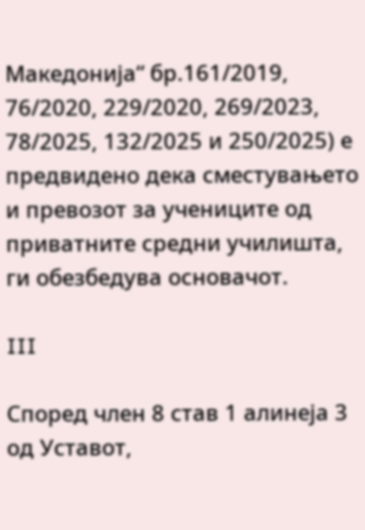Македонија“ бр.161/2019, 76/2020, 229/2020, 269/2023, 78/2025, 132/2025 и 250/2025) е предвидено дека сместувањето и превозот за учениците од приватните средни училишта, ги обезбедува основачот.

III

Според член 8 став 1 алинеja 3 од Уставот,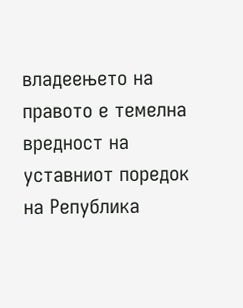владеењето на правото е темелна вредност на уставниот поредок на Република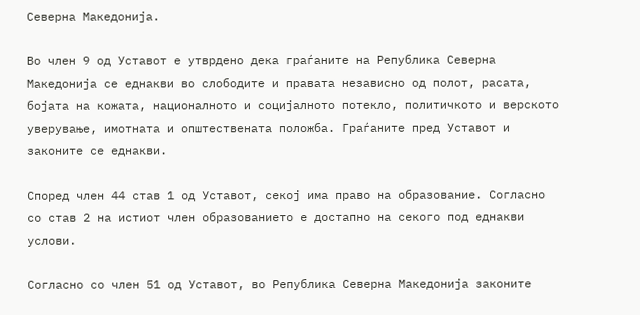Северна Македонија.

Во член 9 од Уставот е утврдено дека граѓаните на Република Северна Македонија се еднакви во слободите и правата независно од полот, расата, бојата на кожата, националното и социјалното потекло, политичкото и верското уверување, имотната и општествената положба. Граѓаните пред Уставот и законите се еднакви.

Според член 44 став 1 од Уставот, секој има право на образование. Согласно со став 2 на истиот член образованието е достапно на секого под еднакви услови.

Согласно со член 51 од Уставот, во Република Северна Македонија законите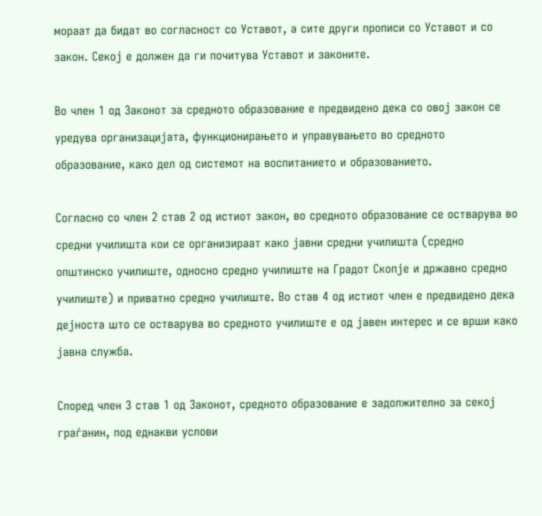мораат да бидат во согласност со Уставот, а сите други прописи со Уставот и со закон. Секој е должен да ги почитува Уставот и законите.

Во член 1 од Законот за средното образование е предвидено дека со овој закон се уредува организацијата, функционирањето и управувањето во средното образование, како дел од системот на воспитанието и образованието.

Согласно со член 2 став 2 од истиот закон, во средното образование се остварува во средни училишта кои се организираат како јавни средни училишта (средно општинско училиште, односно средно училиште на Градот Скопје и државно средно училиште) и приватно средно училиште. Во став 4 од истиот член е предвидено дека дејноста што се остварува во средното училиште е од јавен интерес и се врши како јавна служба.

Според член 3 став 1 од Законот, средното образование е задолжително за секој граѓанин, под еднакви услови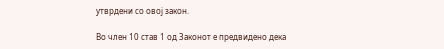утврдени со овој закон.

Во член 10 став 1 од Законот е предвидено дека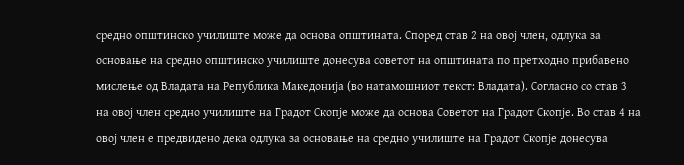средно општинско училиште може да основа општината. Според став 2 на овој член, одлука за основање на средно општинско училиште донесува советот на општината по претходно прибавено мислење од Владата на Република Македонија (во натамошниот текст: Владата). Согласно со став 3 на овој член средно училиште на Градот Скопје може да основа Советот на Градот Скопје. Во став 4 на овој член е предвидено дека одлука за основање на средно училиште на Градот Скопје донесува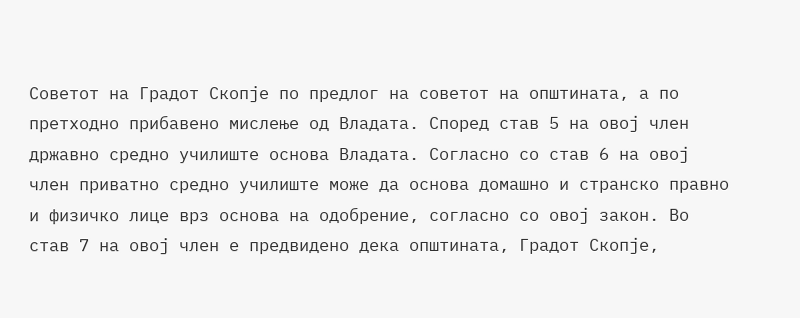Советот на Градот Скопје по предлог на советот на општината, а по претходно прибавено мислење од Владата. Според став 5 на овој член државно средно училиште основа Владата. Согласно со став 6 на овој член приватно средно училиште може да основа домашно и странско правно и физичко лице врз основа на одобрение, согласно со овој закон. Во став 7 на овој член е предвидено дека општината, Градот Скопје,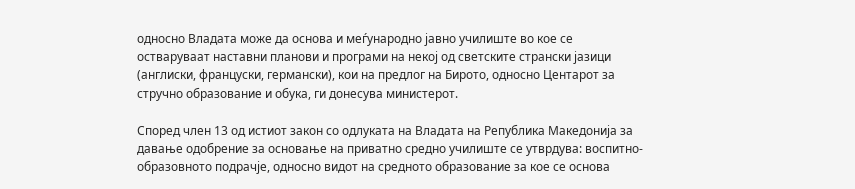односно Владата може да основа и меѓународно јавно училиште во кое се остваруваат наставни планови и програми на некој од светските странски јазици (англиски, француски, германски), кои на предлог на Бирото, односно Центарот за стручно образование и обука, ги донесува министерот.

Според член 13 од истиот закон со одлуката на Владата на Република Македонија за давање одобрение за основање на приватно средно училиште се утврдува: воспитно-образовното подрачје, односно видот на средното образование за кое се основа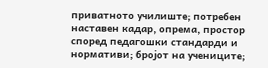приватното училиште; потребен наставен кадар, опрема, простор според педагошки стандарди и нормативи; бројот на учениците;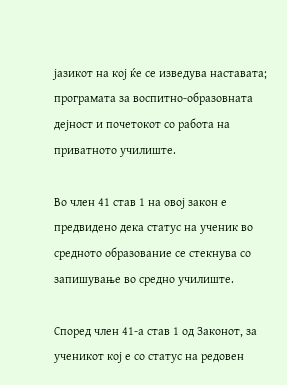јазикот на кој ќе се изведува наставата; програмата за воспитно-образовната дејност и почетокот со работа на приватното училиште.

Во член 41 став 1 на овој закон е предвидено дека статус на ученик во средното образование се стекнува со запишување во средно училиште.

Според член 41-а став 1 од Законот, за ученикот кој е со статус на редовен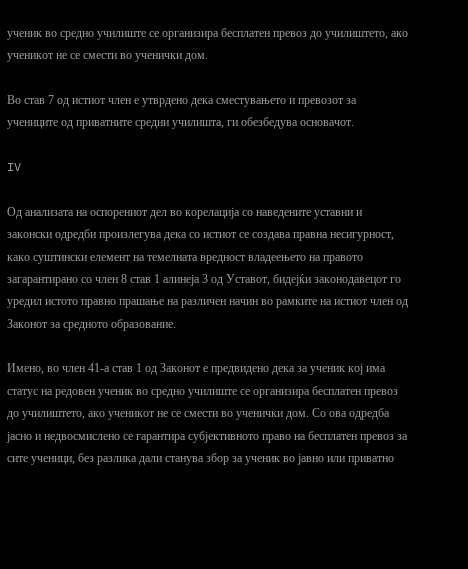ученик во средно училиште се организира бесплатен превоз до училиштето, ако ученикот не се смести во ученички дом.

Во став 7 од истиот член е утврдено дека сместувањето и превозот за учениците од приватните средни училишта, ги обезбедува основачот.

IV

Од анализата на оспорениот дел во корелација со наведените уставни и законски одредби произлегува дека со истиот се создава правна несигурност, како суштински елемент на темелната вредност владеењето на правото загарантирано со член 8 став 1 алинеја 3 од Уставот, бидејќи законодавецот го уредил истото правно прашање на различен начин во рамките на истиот член од Законот за средното образование.

Имено, во член 41-а став 1 од Законот е предвидено дека за ученик кој има статус на редовен ученик во средно училиште се организира бесплатен превоз до училиштето, ако ученикот не се смести во ученички дом. Со ова одредба јасно и недвосмислено се гарантира субјективното право на бесплатен превоз за сите ученици, без разлика дали станува збор за ученик во јавно или приватно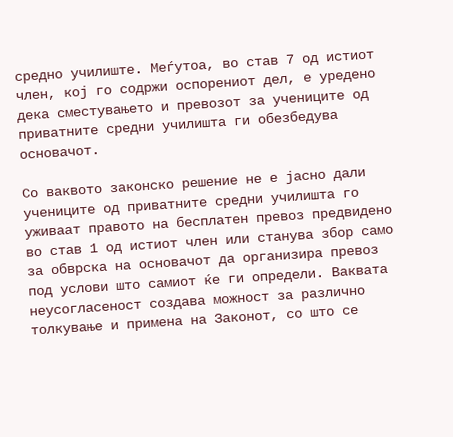средно училиште. Меѓутоа, во став 7 од истиот член, кој го содржи оспорениот дел, е уредено дека сместувањето и превозот за учениците од приватните средни училишта ги обезбедува основачот.

Со ваквото законско решение не е јасно дали учениците од приватните средни училишта го уживаат правото на бесплатен превоз предвидено во став 1 од истиот член или станува збор само за обврска на основачот да организира превоз под услови што самиот ќе ги определи. Ваквата неусогласеност создава можност за различно толкување и примена на Законот, со што се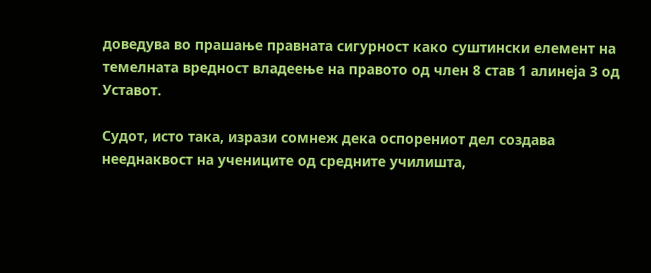доведува во прашање правната сигурност како суштински елемент на темелната вредност владеење на правото од член 8 став 1 алинеја 3 од Уставот.

Судот, исто така, изрази сомнеж дека оспорениот дел создава нееднаквост на учениците од средните училишта,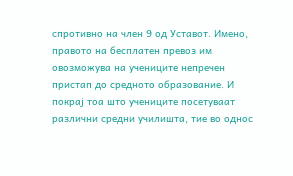спротивно на член 9 од Уставот. Имено, правото на бесплатен превоз им овозможува на учениците непречен пристап до средното образование. И покрај тоа што учениците посетуваат различни средни училишта, тие во однос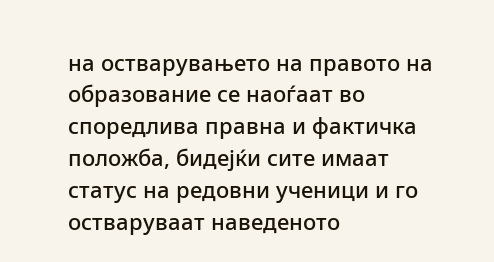на остварувањето на правото на образование се наоѓаат во споредлива правна и фактичка положба, бидејќи сите имаат статус на редовни ученици и го остваруваат наведеното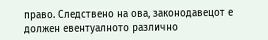право. Следствено на ова, законодавецот е должен евентуалното различно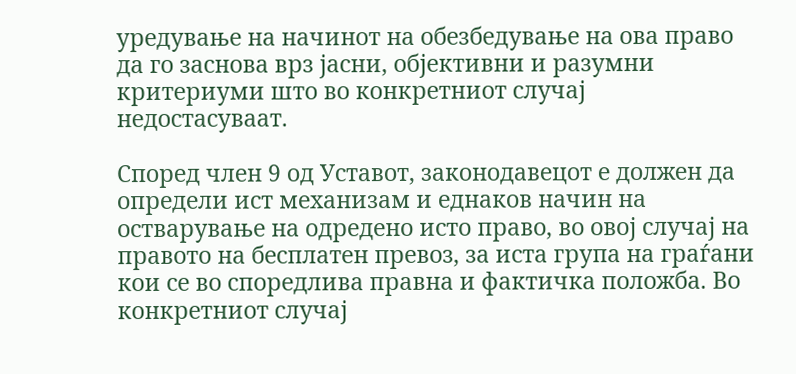уредување на начинот на обезбедување на ова право да го заснова врз јасни, објективни и разумни критериуми што во конкретниот случај недостасуваат.

Според член 9 од Уставот, законодавецот е должен да определи ист механизам и еднаков начин на остварување на одредено исто право, во овој случај на правото на бесплатен превоз, за иста група на граѓани кои се во споредлива правна и фактичка положба. Во конкретниот случај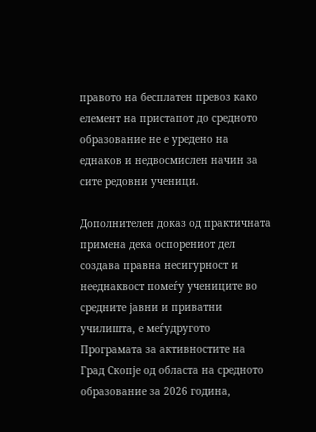правото на бесплатен превоз како елемент на пристапот до средното образование не е уредено на еднаков и недвосмислен начин за сите редовни ученици.

Дополнителен доказ од практичната примена дека оспорениот дел создава правна несигурност и нееднаквост помеѓу учениците во средните јавни и приватни училишта, е меѓудругото Програмата за активностите на Град Скопје од областа на средното образование за 2026 година,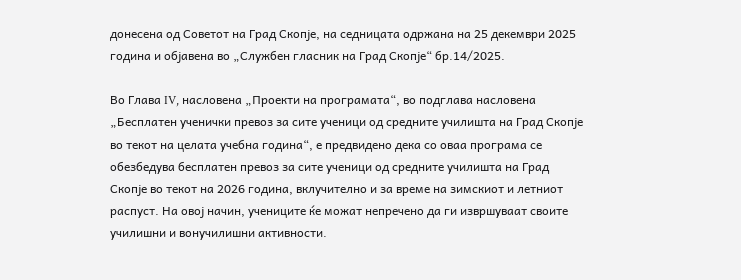донесена од Советот на Град Скопје, на седницата одржана на 25 декември 2025 година и објавена во „Службен гласник на Град Скопје“ бр.14/2025.

Во Глава IV, насловена „Проекти на програмата“, во подглава насловена „Бесплатен ученички превоз за сите ученици од средните училишта на Град Скопје во текот на целата учебна година“, е предвидено дека со оваа програма се обезбедува бесплатен превоз за сите ученици од средните училишта на Град Скопје во текот на 2026 година, вклучително и за време на зимскиот и летниот распуст. На овој начин, учениците ќе можат непречено да ги извршуваат своите училишни и вонучилишни активности.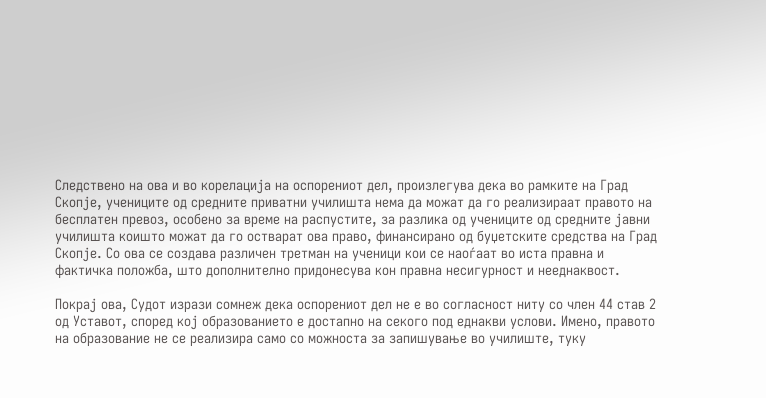Следствено на ова и во корелација на оспорениот дел, произлегува дека во рамките на Град Скопје, учениците од средните приватни училишта нема да можат да го реализираат правото на бесплатен превоз, особено за време на распустите, за разлика од учениците од средните јавни училишта коишто можат да го остварат ова право, финансирано од буџетските средства на Град Скопје. Со ова се создава различен третман на ученици кои се наоѓаат во иста правна и фактичка положба, што дополнително придонесува кон правна несигурност и нееднаквост.

Покрај ова, Судот изрази сомнеж дека оспорениот дел не е во согласност ниту со член 44 став 2 од Уставот, според кој образованието е достапно на секого под еднакви услови. Имено, правото на образование не се реализира само со можноста за запишување во училиште, туку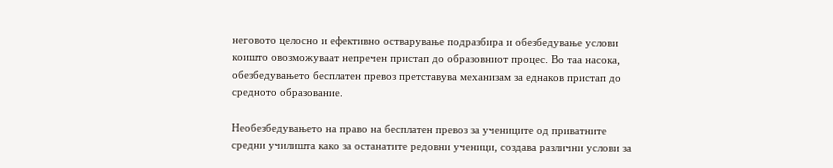неговото целосно и ефективно остварување подразбира и обезбедување услови коишто овозможуваат непречен пристап до образовниот процес. Во таа насока, обезбедувањето бесплатен превоз претставува механизам за еднаков пристап до средното образование.

Необезбедувањето на право на бесплатен превоз за учениците од приватните средни училишта како за останатите редовни ученици, создава различни услови за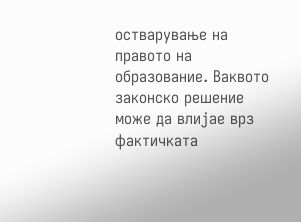остварување на правото на образование. Ваквото законско решение може да влијае врз фактичката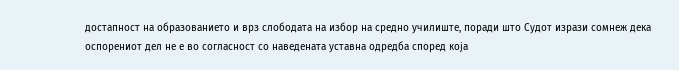достапност на образованието и врз слободата на избор на средно училиште, поради што Судот изрази сомнеж дека оспорениот дел не е во согласност со наведената уставна одредба според која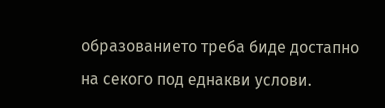образованието треба биде достапно на секого под еднакви услови.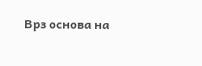Врз основа на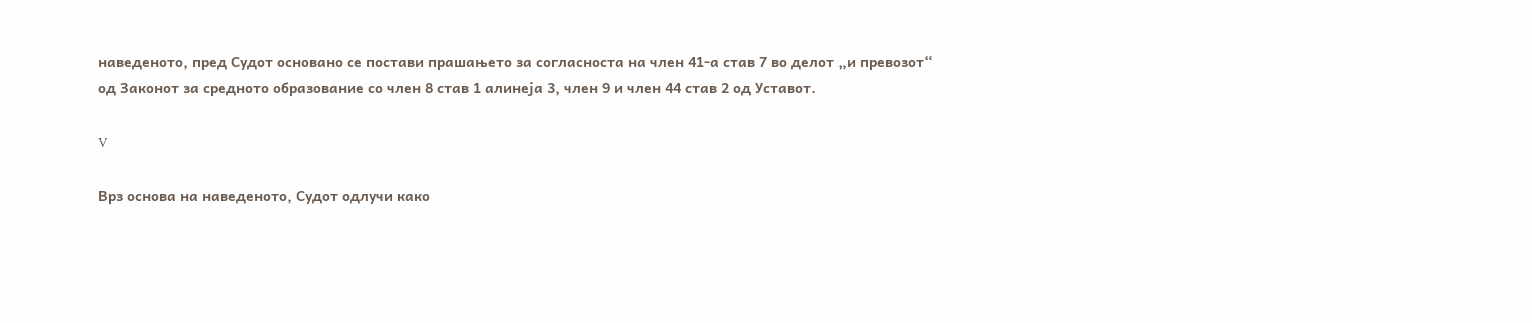наведеното, пред Судот основано се постави прашањето за согласноста на член 41-а став 7 во делот „и превозот“ од Законот за средното образование со член 8 став 1 алинеја 3, член 9 и член 44 став 2 од Уставот.

V

Врз основа на наведеното, Судот одлучи како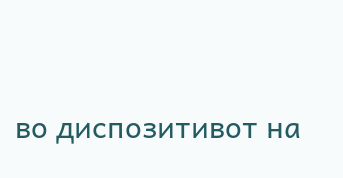во диспозитивот на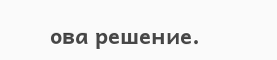ова решение.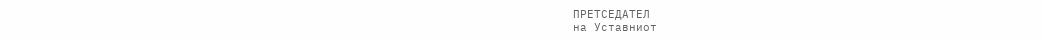ПРЕТСЕДАТЕЛ
на Уставниот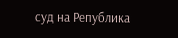суд на Република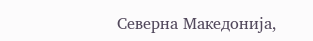Северна Македонија,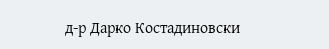д-р Дарко Костадиновски